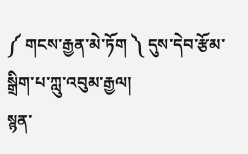༼ གངས་རྒྱན་མེ་ཏོག ༽ དུས་དེབ་རྩོམ་སྒྲིག་པ་ཀླུ་འབུམ་རྒྱལ།
སྙན་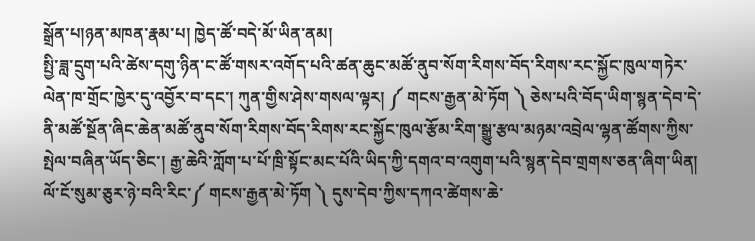སྒྲོན་པ།ཉན་མཁན་རྣམ་པ། ཁྱེད་ཚོ་བདེ་མོ་ཡིན་ནམ།
སྤྱི་ཟླ་དྲུག་པའི་ཚེས་དགུ་ཉིན་ང་ཚོ་གསར་འགོད་པའི་ཚན་ཆུང་མཚོ་ནུབ་སོག་རིགས་བོད་རིགས་རང་སྐྱོང་ཁུལ་གཏེར་ལེན་ཁ་གྲོང་ཁྱེར་དུ་འབྱོར་བ་དང་། ཀུན་གྱིས་ཤེས་གསལ་ལྟར། ༼ གངས་རྒྱན་མེ་ཏོག ༽ ཅེས་པའི་བོད་ཡིག་སྙན་དེབ་དེ་ནི་མཚོ་སྔོན་ཞིང་ཆེན་མཚོ་ནུབ་སོག་རིགས་བོད་རིགས་རང་སྐྱོང་ཁུལ་རྩོམ་རིག་སྒྱུ་རྩལ་མཉམ་འབྲེལ་ལྷན་ཚོགས་ཀྱིས་སྤེལ་བཞིན་ཡོད་ཅིང་། རྒྱ་ཆེའི་ཀློག་པ་པོ་ཁྲི་སྟོང་མང་པོའི་ཡིད་ཀྱི་དགའ་བ་འགུག་པའི་སྙན་དེབ་གྲགས་ཅན་ཞིག་ཡིན། ལོ་ངོ་སུམ་ཅུར་ཉེ་བའི་རིང་༼ གངས་རྒྱན་མེ་ཏོག ༽ དུས་དེབ་ཀྱིས་དཀའ་ཚེགས་ཆེ་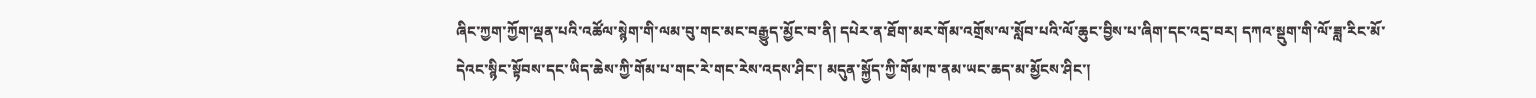ཞིང་ཀྱག་ཀྱོག་ལྡན་པའི་འཚོལ་སྙེག་གི་ལམ་བུ་གང་མང་བརྒྱུད་མྱོང་བ་ནི། དཔེར་ན་ཐོག་མར་གོམ་འགྲོས་ལ་སློབ་པའི་ལོ་ཆུང་བྱིས་པ་ཞིག་དང་འདྲ་བར། དཀའ་སྡུག་གི་ལོ་ཟླ་རིང་མོ་དེའང་སྙིང་སྟོབས་དང་ཡིད་ཆེས་ཀྱི་གོམ་པ་གང་རེ་གང་རེས་འདས་ཤིང་། མདུན་སྐྱོད་ཀྱི་གོམ་ཁ་ནམ་ཡང་ཆད་མ་མྱོངས་ཤིང་།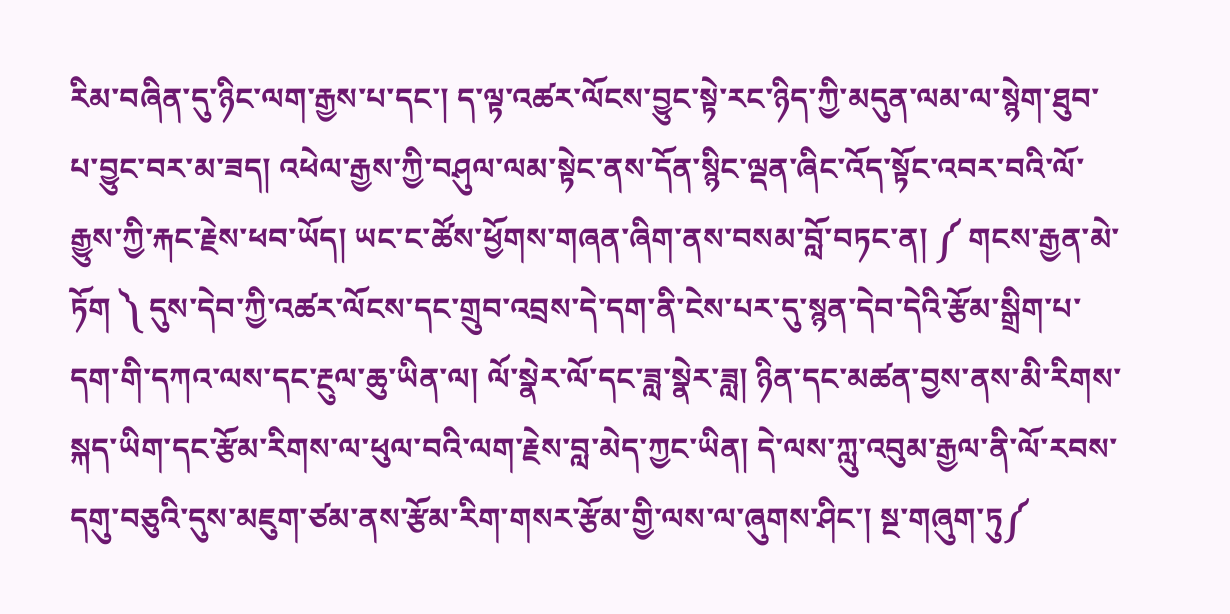རིམ་བཞིན་དུ་ཉིང་ལག་རྒྱས་པ་དང་། ད་ལྟ་འཚར་ལོངས་བྱུང་སྟེ་རང་ཉིད་ཀྱི་མདུན་ལམ་ལ་སྙེག་ཐུབ་པ་བྱུང་བར་མ་ཟད། འཕེལ་རྒྱས་ཀྱི་བཤུལ་ལམ་སྟེང་ནས་དོན་སྙིང་ལྡན་ཞིང་འོད་སྟོང་འབར་བའི་ལོ་རྒྱུས་ཀྱི་རྐང་རྗེས་ཕབ་ཡོད། ཡང་ང་ཚོས་ཕྱོགས་གཞན་ཞིག་ནས་བསམ་བློ་བཏང་ན། ༼ གངས་རྒྱན་མེ་ཏོག ༽ དུས་དེབ་ཀྱི་འཚར་ལོངས་དང་གྲུབ་འབྲས་དེ་དག་ནི་ངེས་པར་དུ་སྙན་དེབ་དེའི་རྩོམ་སྒྲིག་པ་དག་གི་དཀའ་ལས་དང་རྔུལ་ཆུ་ཡིན་ལ། ལོ་སྣེར་ལོ་དང་ཟླ་སྣེར་ཟླ། ཉིན་དང་མཚན་བྱས་ནས་མི་རིགས་སྐད་ཡིག་དང་རྩོམ་རིགས་ལ་ཕུལ་བའི་ལག་རྗེས་བླ་མེད་ཀྱང་ཡིན། དེ་ལས་ཀླུ་འབུམ་རྒྱལ་ནི་ལོ་རབས་དགུ་བཅུའི་དུས་མཇུག་ཙམ་ནས་རྩོམ་རིག་གསར་རྩོམ་གྱི་ལས་ལ་ཞུགས་ཤིང་། སྔ་གཞུག་ཏུ༼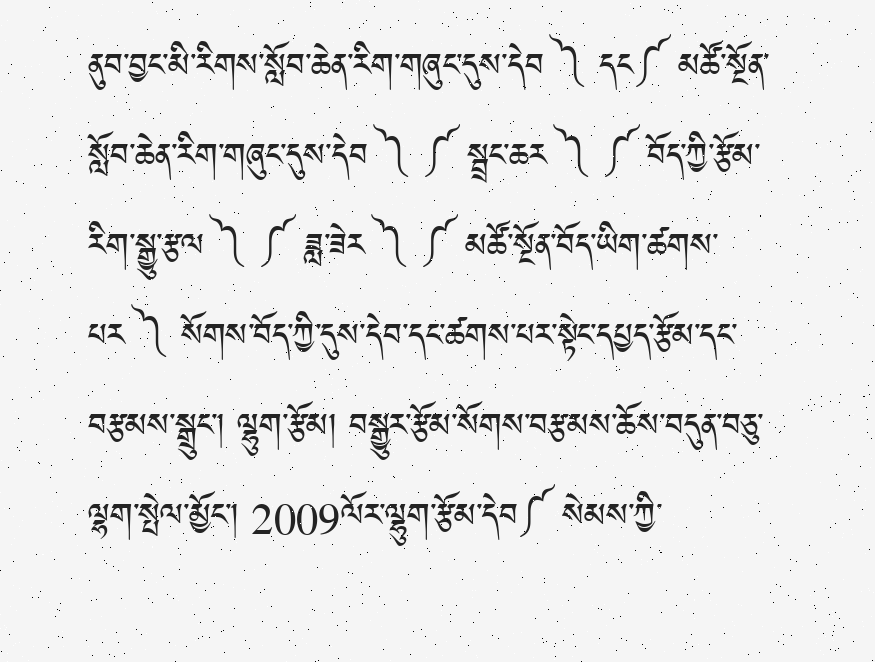ནུབ་བྱང་མི་རིགས་སློབ་ཆེན་རིག་གཞུང་དུས་དེབ ༽ དང༼ མཚོ་སྔོན་སློབ་ཆེན་རིག་གཞུང་དུས་དེབ ༽ ༼ སྦྲང་ཆར ༽ ༼ བོད་ཀྱི་རྩོམ་རིག་སྒྱུ་རྩལ ༽ ༼ ཟླ་ཟེར ༽ ༼ མཚོ་སྔོན་བོད་ཡིག་ཚགས་པར ༽ སོགས་བོད་ཀྱི་དུས་དེབ་དང་ཚགས་པར་སྟེང་དཔྱད་རྩོམ་དང་བརྩམས་སྒྲུང་། ལྷུག་རྩོམ། བསྒྱུར་རྩོམ་སོགས་བརྩམས་ཆོས་བདུན་བཅུ་ལྷག་སྤེལ་མྱོང་། 2009ལོར་ལྷུག་རྩོམ་དེབ༼ སེམས་ཀྱི་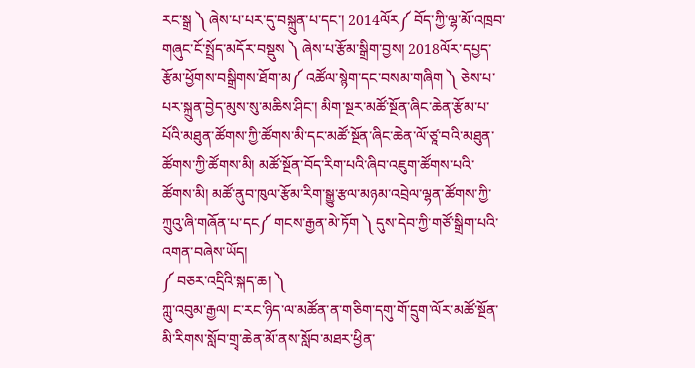རང་སྒྲ ༽ ཞེས་པ་པར་དུ་བསྐྲུན་པ་དང་། 2014ལོར༼ བོད་ཀྱི་ལྷ་མོ་འཁྲབ་གཞུང་ངོ་སྤྲོད་མདོར་བསྡུས ༽ ཞེས་པ་རྩོམ་སྒྲིག་བྱས། 2018ལོར་དཔྱད་རྩོམ་ཕྱོགས་བསྒྲིགས་ཐོག་མ༼ འཚོལ་སྙེག་དང་བསམ་གཞིག ༽ ཅེས་པ་པར་སྐྲུན་བྱེད་མུས་སུ་མཆིས་ཤིང་། མིག་སྔར་མཚོ་སྔོན་ཞིང་ཆེན་རྩོམ་པ་པོའི་མཐུན་ཚོགས་ཀྱི་ཚོགས་མི་དང་མཚོ་སྔོན་ཞིང་ཆེན་ལོ་ཙཱ་བའི་མཐུན་ཚོགས་ཀྱི་ཚོགས་མི། མཚོ་སྔོན་བོད་རིག་པའི་ཞིབ་འཇུག་ཚོགས་པའི་ཚོགས་མི། མཚོ་ནུབ་ཁུལ་རྩོམ་རིག་སྒྱུ་རྩལ་མཉམ་འབྲེལ་ལྷན་ཚོགས་ཀྱི་ཀྲུའུ་ཞི་གཞོན་པ་དང༼ གངས་རྒྱན་མེ་ཏོག ༽ དུས་དེབ་ཀྱི་གཙོ་སྒྲིག་པའི་འགན་བཞེས་ཡོད།
༼ བཅར་འདྲིའི་སྐད་ཆ། ༽
ཀླུ་འབུམ་རྒྱལ། ང་རང་ཉིད་ལ་མཚོན་ན་གཅིག་དགུ་གོ་དྲུག་ལོར་མཚོ་སྔོན་མི་རིགས་སློབ་གྲྭ་ཆེན་མོ་ནས་སློབ་མཐར་ཕྱིན་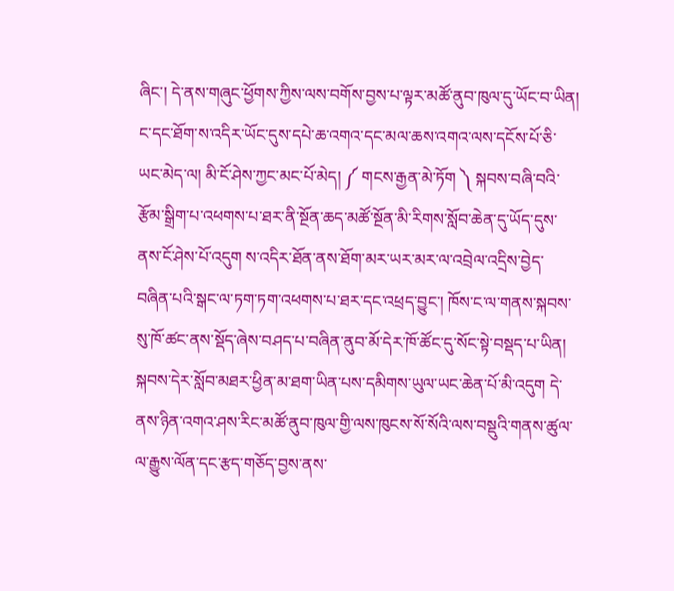ཞིང་། དེ་ནས་གཞུང་ཕྱོགས་ཀྱིས་ལས་བགོས་བྱས་པ་ལྟར་མཚོ་ནུབ་ཁུལ་དུ་ཡོང་བ་ཡིན། ང་དང་ཐོག་ས་འདིར་ཡོང་དུས་དཔེ་ཆ་འགའ་དང་མལ་ཆས་འགའ་ལས་དངོས་པོ་ཅི་ཡང་མེད་ལ། མི་ངོ་ཤེས་ཀྱང་མང་པོ་མེད། ༼ གངས་རྒྱན་མེ་ཏོག ༽ སྐབས་བཞི་བའི་རྩོམ་སྒྲིག་པ་འཕགས་པ་ཐར་ནི་སྔོན་ཆད་མཚོ་སྔོན་མི་རིགས་སློབ་ཆེན་དུ་ཡོད་དུས་ནས་ངོ་ཤེས་པོ་འདུག ས་འདིར་ཐོན་ནས་ཐོག་མར་ཡར་མར་ལ་འབྲེལ་འདྲིས་བྱེད་བཞིན་པའི་སྒང་ལ་ཏག་ཏག་འཕགས་པ་ཐར་དང་འཕྲད་བྱུང་། ཁོས་ང་ལ་གནས་སྐབས་སུ་ཁོ་ཚང་ནས་སྡོད་ཞེས་བཤད་པ་བཞིན་ནུབ་མོ་དེར་ཁོ་ཚོང་དུ་སོང་སྟེ་བསྡད་པ་ཡིན། སྐབས་དེར་སློབ་མཐར་ཕྱིན་མ་ཐག་ཡིན་པས་དམིགས་ཡུལ་ཡང་ཆེན་པོ་མི་འདུག དེ་ནས་ཉིན་འགའ་ཤས་རིང་མཚོ་ནུབ་ཁུལ་གྱི་ལས་ཁུངས་སོ་སོའི་ལས་བསྡུའི་གནས་ཚུལ་ལ་རྒྱུས་ལོན་དང་རྩད་གཅོད་བྱས་ནས་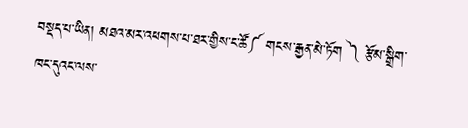བསྡད་པ་ཡིན། མཐའ་མར་འཕགས་པ་ཐར་གྱིས་ང་ཚོ༼ གངས་རྒྱན་མེ་ཏོག ༽ རྩོམ་སྒྲིག་ཁང་དུའང་ལས་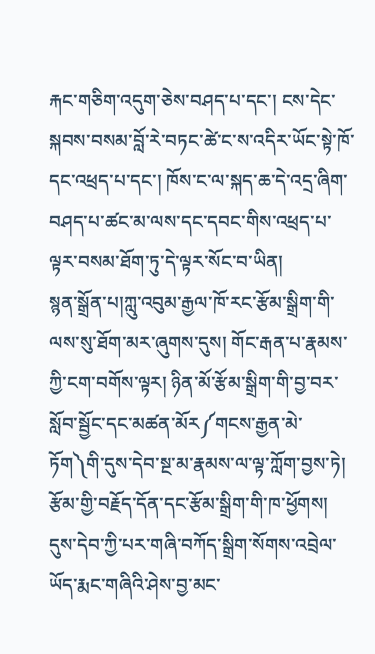རྐང་གཅིག་འདུག་ཅེས་བཤད་པ་དང་། ངས་དེང་སྐབས་བསམ་བློ་རེ་བཏང་ཚེ་ང་ས་འདིར་ཡོང་སྟེ་ཁོ་དང་འཕྲད་པ་དང་། ཁོས་ང་ལ་སྐད་ཆ་དེ་འདྲ་ཞིག་བཤད་པ་ཚང་མ་ལས་དང་དབང་གིས་འཕྲད་པ་ལྟར་བསམ་ཐོག་ཏུ་དེ་ལྟར་སོང་བ་ཡིན།
སྙན་སྒྲོན་པ།ཀླུ་འབུམ་རྒྱལ་ཁོ་རང་རྩོམ་སྒྲིག་གི་ལས་སུ་ཐོག་མར་ཞུགས་དུས། གོང་རྒན་པ་རྣམས་ཀྱི་ངག་བགོས་ལྟར། ཉིན་མོ་རྩོམ་སྒྲིག་གི་བྱ་བར་སློབ་སྦྱོང་དང་མཚན་མོར༼གངས་རྒྱན་མེ་ཏོག༽གི་དུས་དེབ་སྔ་མ་རྣམས་ལ་ལྟ་ཀློག་བྱས་ཏེ། རྩོམ་གྱི་བརྗོད་དོན་དང་རྩོམ་སྒྲིག་གི་ཁ་ཕྱོགས། དུས་དེབ་ཀྱི་པར་གཞི་བཀོད་སྒྲིག་སོགས་འབྲེལ་ཡོད་རྨང་གཞིའི་ཤེས་བྱ་མང་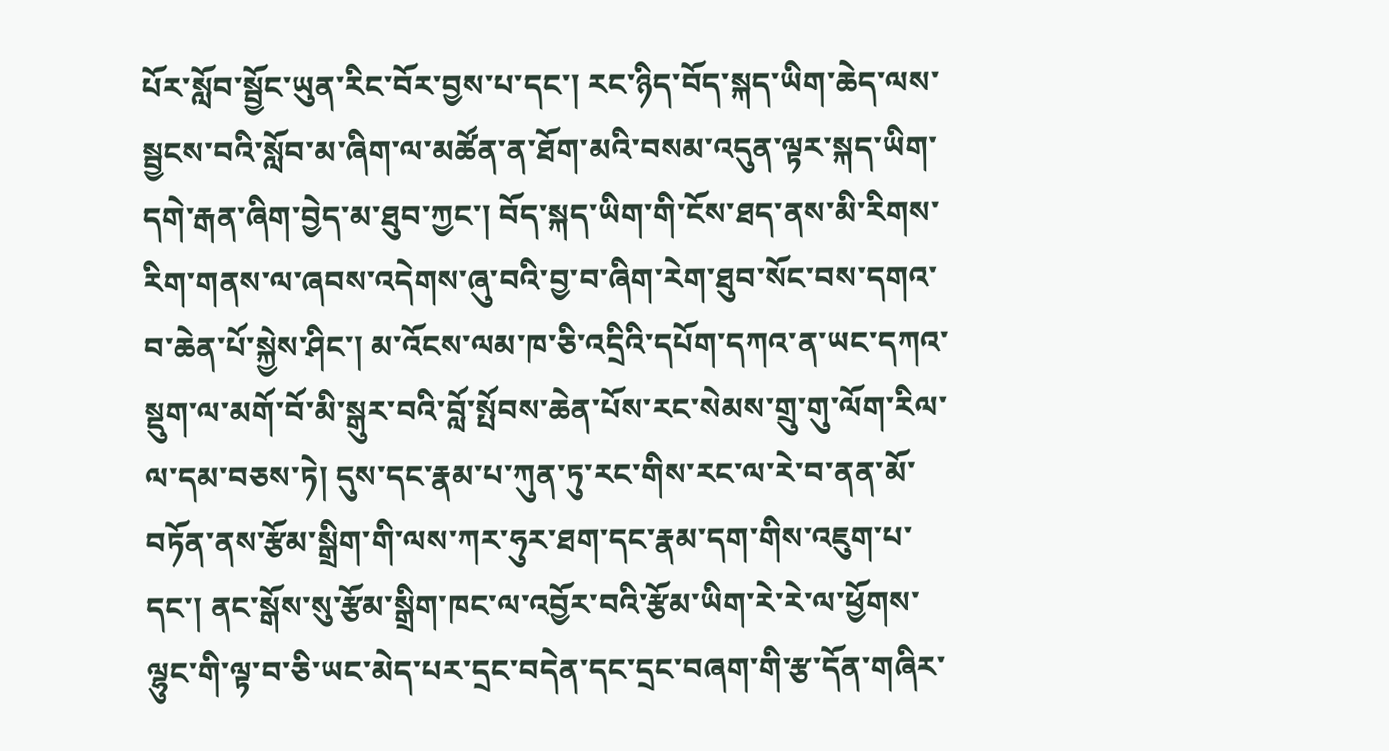པོར་སློབ་སྦྱོང་ཡུན་རིང་བོར་བྱས་པ་དང་། རང་ཉིད་བོད་སྐད་ཡིག་ཆེད་ལས་སྦྱངས་བའི་སློབ་མ་ཞིག་ལ་མཚོན་ན་ཐོག་མའི་བསམ་འདུན་ལྟར་སྐད་ཡིག་དགེ་རྒན་ཞིག་བྱེད་མ་ཐུབ་ཀྱང་། བོད་སྐད་ཡིག་གི་ངོས་ཐད་ནས་མི་རིགས་རིག་གནས་ལ་ཞབས་འདེགས་ཞུ་བའི་བྱ་བ་ཞིག་རེག་ཐུབ་སོང་བས་དགའ་བ་ཆེན་པོ་སྐྱེས་ཤིང་། མ་འོངས་ལམ་ཁ་ཅི་འདྲིའི་དཔོག་དཀའ་ན་ཡང་དཀའ་སྡུག་ལ་མགོ་བོ་མི་སྒུར་བའི་བློ་སྤོབས་ཆེན་པོས་རང་སེམས་གྲུ་གུ་ལོག་རིལ་ལ་དམ་བཅས་ཏེ། དུས་དང་རྣམ་པ་ཀུན་ཏུ་རང་གིས་རང་ལ་རེ་བ་ནན་མོ་བཏོན་ནས་རྩོམ་སྒྲིག་གི་ལས་ཀར་ཧུར་ཐག་དང་རྣམ་དག་གིས་འཇུག་པ་དང་། ནང་སྒོས་སུ་རྩོམ་སྒྲིག་ཁང་ལ་འབྱོར་བའི་རྩོམ་ཡིག་རེ་རེ་ལ་ཕྱོགས་ལྷུང་གི་ལྟ་བ་ཅི་ཡང་མེད་པར་དྲང་བདེན་དང་དྲང་བཞག་གི་རྩ་དོན་གཞིར་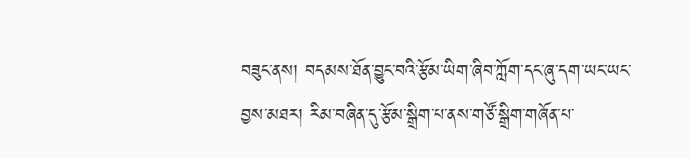བཟུང་ནས། བདམས་ཐོན་བྱུང་བའི་རྩོམ་ཡིག་ཞིབ་ཀློག་དང་ཞུ་དག་ཡང་ཡང་བྱས་མཐར། རིམ་བཞིན་དུ་རྩོམ་སྒྲིག་པ་ནས་གཙོ་སྒྲིག་གཞོན་པ་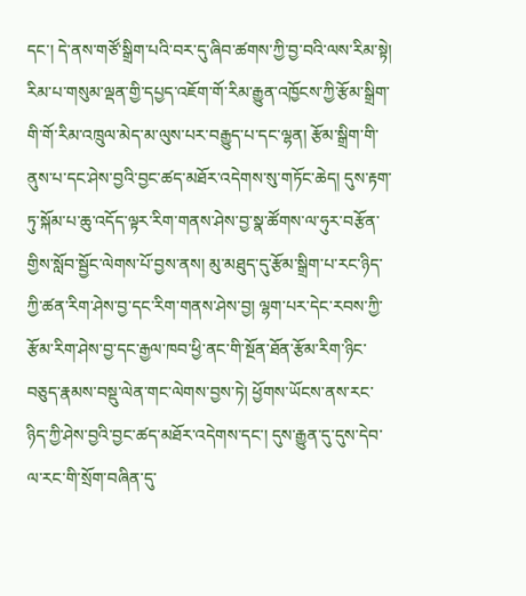དང་། དེ་ནས་གཙོ་སྒྲིག་པའི་བར་དུ་ཞིབ་ཚགས་ཀྱི་བྱ་བའི་ལས་རིམ་སྟེ། རིམ་པ་གསུམ་ལྡན་གྱི་དཔྱད་འཇོག་གོ་རིམ་རྒྱུན་འཁྱོངས་ཀྱི་རྩོམ་སྒྲིག་གི་གོ་རིམ་འཁྲུལ་མེད་མ་ལུས་པར་བརྒྱུད་པ་དང་ལྷན། རྩོམ་སྒྲིག་གི་ནུས་པ་དང་ཤེས་བྱའི་བྱང་ཚད་མཐོར་འདེགས་སུ་གཏོང་ཆེད། དུས་རྟག་ཏུ་སྐོམ་པ་ཆུ་འདོད་ལྟར་རིག་གནས་ཤེས་བྱ་སྣ་ཚོགས་ལ་ཧུར་བརྩོན་གྱིས་སློབ་སྦྱོང་ལེགས་པོ་བྱས་ནས། མུ་མཐུད་དུ་རྩོམ་སྒྲིག་པ་རང་ཉིད་ཀྱི་ཚན་རིག་ཤེས་བྱ་དང་རིག་གནས་ཤེས་བྱ། ལྷག་པར་དེང་རབས་ཀྱི་རྩོམ་རིག་ཤེས་བྱ་དང་རྒྱལ་ཁབ་ཕྱི་ནང་གི་སྔོན་ཐོན་རྩོམ་རིག་ཉིང་བཅུད་རྣམས་བསྡུ་ལེན་གང་ལེགས་བྱས་ཏེ། ཕྱོགས་ཡོངས་ནས་རང་ཉིད་ཀྱི་ཤེས་བྱའི་བྱང་ཚད་མཐོར་འདེགས་དང་། དུས་རྒྱུན་དུ་དུས་དེབ་ལ་རང་གི་སྲོག་བཞིན་དུ་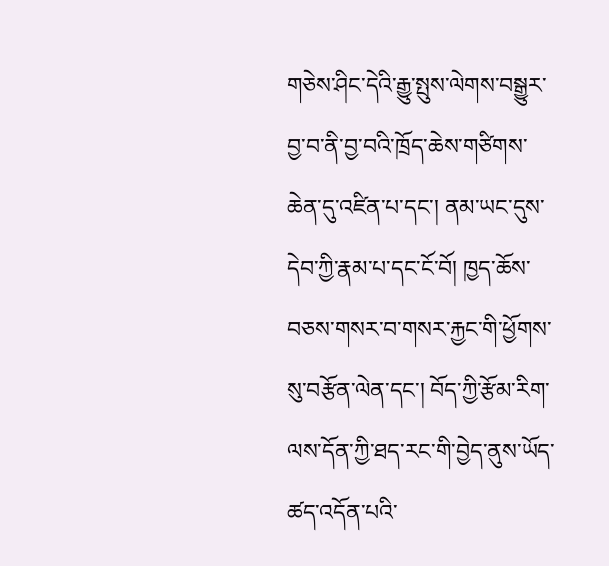གཅེས་ཤིང་དེའི་རྒྱུ་སྤུས་ལེགས་བསྒྱུར་བྱ་བ་ནི་བྱ་བའི་ཁྲོད་ཆེས་གཙིགས་ཆེན་དུ་འཛིན་པ་དང་། ནམ་ཡང་དུས་དེབ་ཀྱི་རྣམ་པ་དང་ངོ་བོ། ཁྱད་ཆོས་བཅས་གསར་བ་གསར་རྐྱང་གི་ཕྱོགས་སུ་བརྩོན་ལེན་དང་། བོད་ཀྱི་རྩོམ་རིག་ལས་དོན་ཀྱི་ཐད་རང་གི་བྱེད་ནུས་ཡོད་ཚད་འདོན་པའི་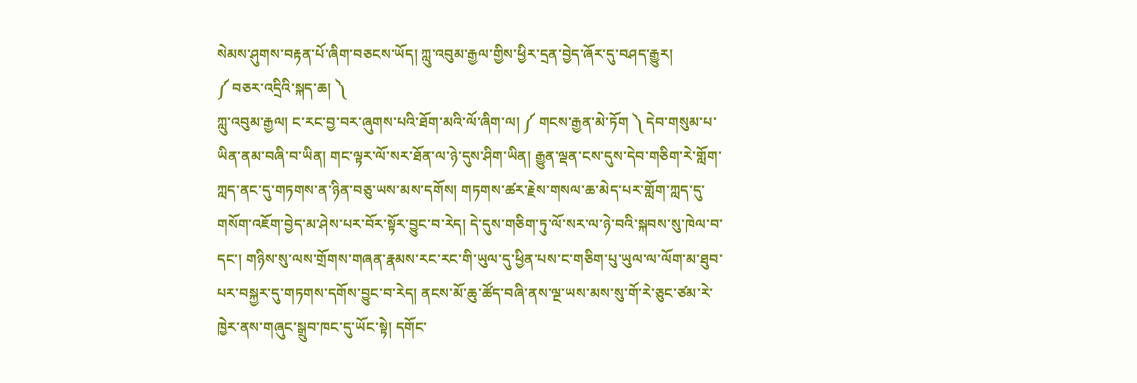སེམས་ཤུགས་བརྟན་པོ་ཞིག་བཅངས་ཡོད། ཀླུ་འབུམ་རྒྱལ་གྱིས་ཕྱིར་དྲན་བྱེད་ཞོར་དུ་བཤད་རྒྱུར།
༼ བཅར་འདྲིའི་སྐད་ཆ། ༽
ཀླུ་འབུམ་རྒྱལ། ང་རང་བྱ་བར་ཞུགས་པའི་ཐོག་མའི་ལོ་ཞིག་ལ། ༼ གངས་རྒྱན་མེ་ཏོག ༽ དེབ་གསུམ་པ་ཡིན་ནམ་བཞི་བ་ཡིན། གང་ལྟར་ལོ་སར་ཐོན་ལ་ཉེ་དུས་ཤིག་ཡིན། རྒྱུན་ལྡན་ངས་དུས་དེབ་གཅིག་རེ་གློག་ཀླད་ནང་དུ་གཏགས་ན་ཉིན་བཅུ་ཡས་མས་དགོས། གཏགས་ཚར་རྗེས་གསལ་ཆ་མེད་པར་གློག་ཀླད་དུ་གསོག་འཇོག་བྱེད་མ་ཤེས་པར་བོར་སྟོར་བྱུང་བ་རེད། དེ་དུས་གཅིག་ཏུ་ལོ་སར་ལ་ཉེ་བའི་སྐབས་སུ་ཁེལ་བ་དང་། གཉིས་སུ་ལས་གྲོགས་གཞན་རྣམས་རང་རང་གི་ཡུལ་དུ་ཕྱིན་པས་ང་གཅིག་པུ་ཡུལ་ལ་ལོག་མ་ཐུབ་པར་བསྐྱར་དུ་གཏགས་དགོས་བྱུང་བ་རེད། ནངས་མོ་ཆུ་ཚོད་བཞི་ནས་ལྔ་ཡས་མས་སུ་གོ་རེ་ཅུང་ཙམ་རེ་ཁྱེར་ནས་གཞུང་སྒྲུབ་ཁང་དུ་ཡོང་སྟེ། དགོང་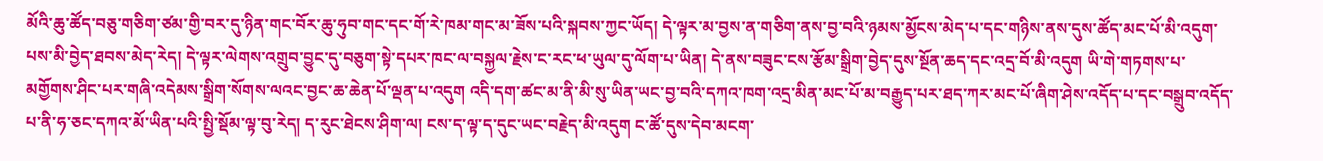མོའི་ཆུ་ཚོད་བཅུ་གཅིག་ཙམ་གྱི་བར་དུ་ཉིན་གང་བོར་ཆུ་ཧུབ་གང་དང་གོ་རེ་ཁམ་གང་མ་ཟོས་པའི་སྐབས་ཀྱང་ཡོད། དེ་ལྟར་མ་བྱས་ན་གཅིག་ནས་བྱ་བའི་ཉམས་མྱོངས་མེད་པ་དང་གཉིས་ནས་དུས་ཚོད་མང་པོ་མི་འདུག་པས་མི་བྱེད་ཐབས་མེད་རེད། དེ་ལྟར་ལེགས་འགྲུབ་བྱུང་དུ་བཅུག་སྟེ་དཔར་ཁང་ལ་བསྐྱལ་རྗེས་ང་རང་ཕ་ཡུལ་དུ་ལོག་པ་ཡིན། དེ་ནས་བཟུང་ངས་རྩོམ་སྒྲིག་བྱེད་དུས་སྔོན་ཆད་དང་འདྲ་བོ་མི་འདུག ཡི་གེ་གཏགས་པ་མགྱོགས་ཤིང་པར་གཞི་འདེམས་སྒྲིག་སོགས་ལའང་བྱང་ཆ་ཆེན་པོ་ལྡན་པ་འདུག འདི་དག་ཚང་མ་ནི་མི་སུ་ཡིན་ཡང་བྱ་བའི་དཀའ་ཁག་འདྲ་མིན་མང་པོ་མ་བརྒྱུད་པར་ཐད་ཀར་མང་པོ་ཞིག་ཤེས་འདོད་པ་དང་བསྒྲུབ་འདོད་པ་ནི་ཧ་ཅང་དཀའ་མོ་ཡིན་པའི་སྤྱི་སྡོམ་ལྟ་བུ་རེད། ད་རུང་ཐེངས་ཤིག་ལ། ངས་ད་ལྟ་ད་དུང་ཡང་བརྗེད་མི་འདུག ང་ཚོ་དུས་དེབ་མངག་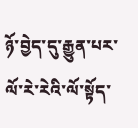ཉོ་བྱེད་དུ་རྒྱུན་པར་ལོ་རེ་རེའི་ལོ་སྟོད་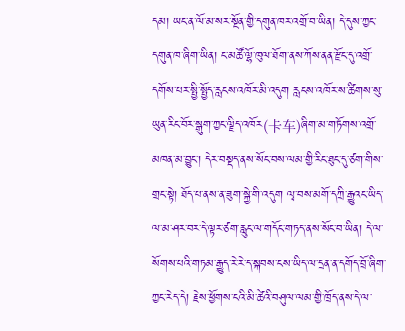དམ། ཡང་ན་ལོ་མ་སར་སྔོན་གྱི་དགུན་ཁར་འགྲོ་བ་ཡིན། དེ་དུས་ཀྱང་དགུན་ཁ་ཞིག་ཡིན། ང་མཚོ་ལྷོ་ཁུལ་ཐོག་ནས་ཀོས་ནན་རྫོང་དུ་འགྲོ་དགོས་པར་སྤྱི་སྤྱོད་རླངས་འཁོར་མི་འདུག རླངས་འཁོར་ས་ཚིགས་སུ་ཡུན་རིང་བོར་སྒུག་ཀྱང་ལྗིད་འཁོར(卡车)ཞིག་མ་གཏོགས་འགྲོ་མཁན་མ་བྱུང་། དེར་བསྡད་ནས་སོང་བས་ལམ་གྱི་རིང་ཐུང་དུ་ཙག་གིས་གྲང་སྟེ། ཐོད་པ་ནས་ན་ཟུག་སྐྱེ་གི་འདུག ལྭ་བས་མགོ་དཀྲི་རྒྱུའང་ཡིད་ལ་མ་ཤར་བར་དེ་ལྟར་ཙག་རླུང་ལ་གདོང་གཏད་ནས་སོང་བ་ཡིན། དེ་ལ་སོགས་པའི་གཏམ་རྒྱུད་རེ་རེ་ད་སྐབས་ངས་ཡིད་ལ་དྲན་ན་དགོད་བྲོ་ཞིག་ཀྱང་རེད་དེ། རྗེས་ཕྱོགས་ངའི་མི་ཚེའི་བཤུལ་ལམ་གྱི་ཁྲོད་ནས་དེ་ལ་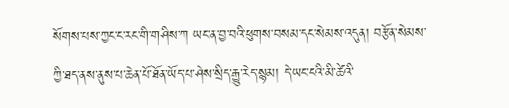སོགས་པས་ཀྱང་ང་རང་གི་གཤིས་ཀ ཡང་ན་བྱ་བའི་ཕུགས་བསམ་དང་སེམས་འདུན། བརྩོན་སེམས་ཀྱི་ཐད་ནས་ནུས་པ་ཆེན་པོ་ཐོན་ཡོད་པ་ཤེས་སྲིད་རྒྱུ་རེད་སྙམ། དེ་ཡང་ངའི་མི་ཚེའི་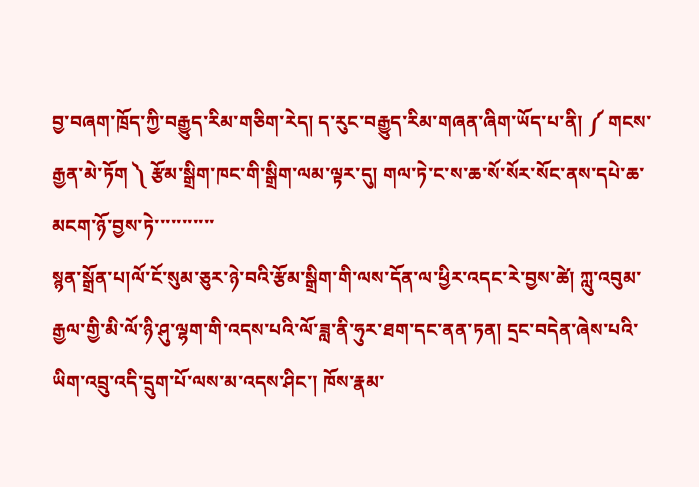བྱ་བཞག་ཁྲོད་ཀྱི་བརྒྱུད་རིམ་གཅིག་རེད། ད་རུང་བརྒྱུད་རིམ་གཞན་ཞིག་ཡོད་པ་ནི། ༼ གངས་རྒྱན་མེ་ཏོག ༽ རྩོམ་སྒྲིག་ཁང་གི་སྒྲིག་ལམ་ལྟར་དུ། གལ་ཏེ་ང་ས་ཆ་སོ་སོར་སོང་ནས་དཔེ་ཆ་མངག་ཉོ་བྱས་ཏེ་་་་་་་་་་་
སྙན་སྒྲོན་པ།ལོ་ངོ་སུམ་ཅུར་ཉེ་བའི་རྩོམ་སྒྲིག་གི་ལས་དོན་ལ་ཕྱིར་འདང་རེ་བྱས་ཚེ། ཀླུ་འབུམ་རྒྱལ་གྱི་མི་ལོ་ཉི་ཤུ་ལྷག་གི་འདས་པའི་ལོ་ཟླ་ནི་ཧུར་ཐག་དང་ནན་ཏན། དྲང་བདེན་ཞེས་པའི་ཡིག་འབྲུ་འདི་དྲུག་པོ་ལས་མ་འདས་ཤིང་། ཁོས་རྣམ་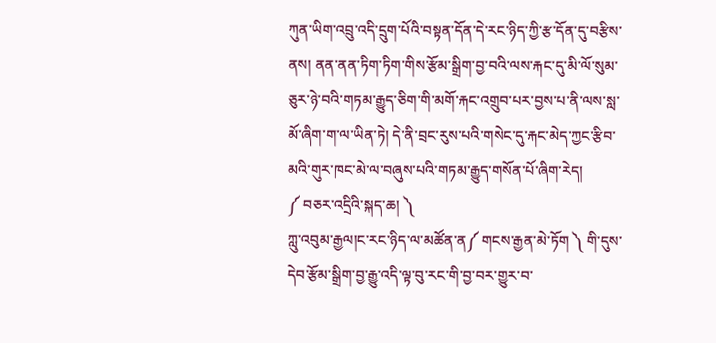ཀུན་ཡིག་འབྲུ་འདི་དྲུག་པོའི་བསྟན་དོན་དེ་རང་ཉིད་ཀྱི་རྩ་དོན་དུ་བརྩིས་ནས། ནན་ནན་ཏིག་ཏིག་གིས་རྩོམ་སྒྲིག་བྱ་བའི་ལས་རྐང་དུ་མི་ལོ་སུམ་ཅུར་ཉེ་བའི་གཏམ་རྒྱུད་ཅིག་གི་མགོ་རྐང་འགྲུབ་པར་བྱས་པ་ནི་ལས་སླ་མོ་ཞིག་ག་ལ་ཡིན་ཏེ། དེ་ནི་བྲང་རུས་པའི་གསེང་དུ་རྐང་མེད་ཀྱང་རྩིབ་མའི་གུར་ཁང་མེ་ལ་བཞུས་པའི་གཏམ་རྒྱུད་གསོན་པོ་ཞིག་རེད།
༼ བཅར་འདྲིའི་སྐད་ཆ། ༽
ཀླུ་འབུམ་རྒྱལ།ང་རང་ཉིད་ལ་མཚོན་ན༼ གངས་རྒྱན་མེ་ཏོག ༽ གི་དུས་དེབ་རྩོམ་སྒྲིག་བྱ་རྒྱུ་འདི་ལྟ་བུ་རང་གི་བྱ་བར་གྱུར་བ་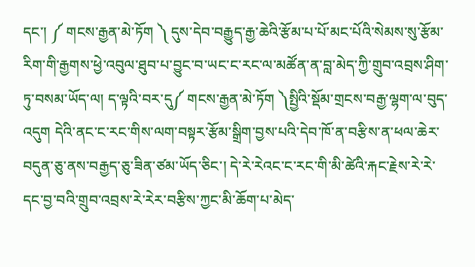དང་། ༼ གངས་རྒྱན་མེ་ཏོག ༽ དུས་དེབ་བརྒྱུད་རྒྱ་ཆེའི་རྩོམ་པ་པོ་མང་པོའི་སེམས་སུ་རྩོམ་རིག་གི་རྒྱགས་ཕྱེ་འབུལ་ཐུབ་པ་བྱུང་བ་ཡང་ང་རང་ལ་མཚོན་ན་བླ་མེད་ཀྱི་གྲུབ་འབྲས་ཤིག་ཏུ་བསམ་ཡོད་ལ། ད་ལྟའི་བར་དུ༼ གངས་རྒྱན་མེ་ཏོག ༽སྤྱིའི་སྡོམ་གྲངས་བརྒྱ་ལྷག་ལ་བུད་འདུག དེའི་ནང་ང་རང་གིས་ལག་བསྟར་རྩོམ་སྒྲིག་བྱས་པའི་དེབ་ཁོ་ན་བརྩིས་ན་ཕལ་ཆེར་བདུན་ཅུ་ནས་བརྒྱད་ཅུ་ཟིན་ཙམ་ཡོད་ཅིང་། དེ་རེ་རེའང་ང་རང་གི་མི་ཚེའི་རྐང་རྗེས་རེ་རེ་དང་བྱ་བའི་གྲུབ་འབྲས་རེ་རེར་བརྩིས་ཀྱང་མི་ཆོག་པ་མེད་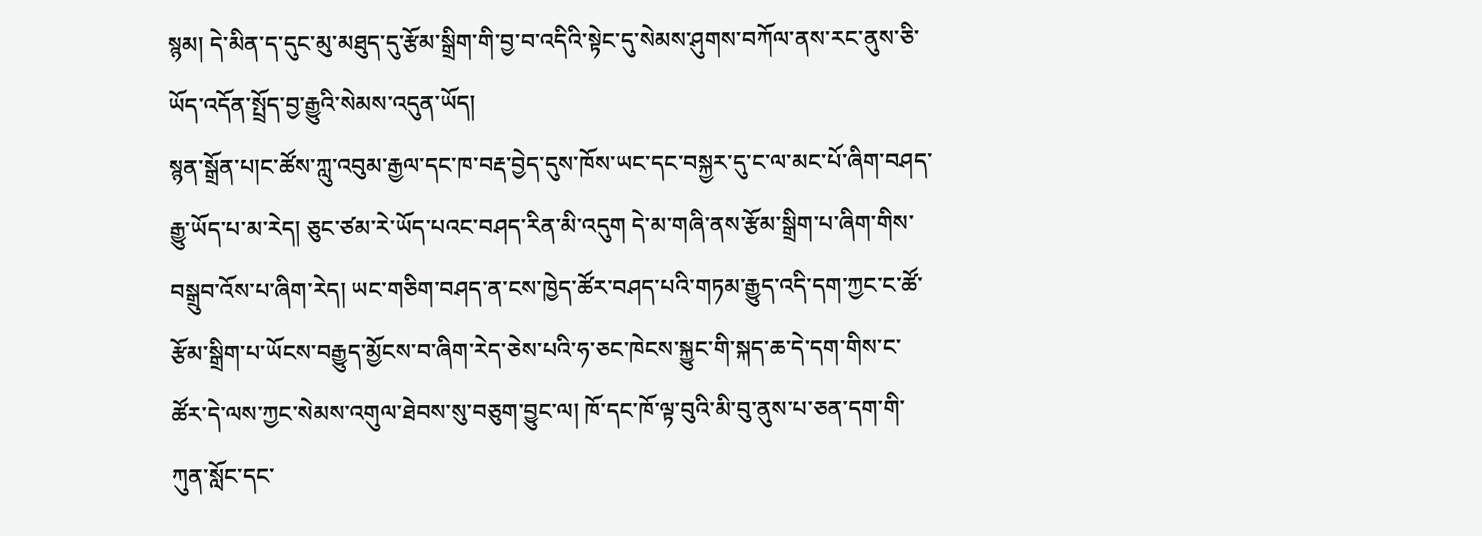སྙམ། དེ་མིན་ད་དུང་མུ་མཐུད་དུ་རྩོམ་སྒྲིག་གི་བྱ་བ་འདིའི་སྟེང་དུ་སེམས་ཤུགས་བཀོལ་ནས་རང་ནུས་ཅི་ཡོད་འདོན་སྤྲོད་བྱ་རྒྱུའི་སེམས་འདུན་ཡོད།
སྙན་སྒྲོན་པ།ང་ཚོས་ཀླུ་འབུམ་རྒྱལ་དང་ཁ་བརྡ་བྱེད་དུས་ཁོས་ཡང་དང་བསྐྱར་དུ་ང་ལ་མང་པོ་ཞིག་བཤད་རྒྱུ་ཡོད་པ་མ་རེད། ཅུང་ཙམ་རེ་ཡོད་པའང་བཤད་རིན་མི་འདུག དེ་མ་གཞི་ནས་རྩོམ་སྒྲིག་པ་ཞིག་གིས་བསྒྲུབ་འོས་པ་ཞིག་རེད། ཡང་གཅིག་བཤད་ན་ངས་ཁྱེད་ཚོར་བཤད་པའི་གཏམ་རྒྱུད་འདི་དག་ཀྱང་ང་ཚོ་རྩོམ་སྒྲིག་པ་ཡོངས་བརྒྱུད་མྱོངས་བ་ཞིག་རེད་ཅེས་པའི་ཧ་ཅང་ཁེངས་སྐྱུང་གི་སྐད་ཆ་དེ་དག་གིས་ང་ཚོར་དེ་ལས་ཀྱང་སེམས་འགུལ་ཐེབས་སུ་བཅུག་བྱུང་ལ། ཁོ་དང་ཁོ་ལྟ་བུའི་མི་བུ་ནུས་པ་ཅན་དག་གི་ཀུན་སློང་དང་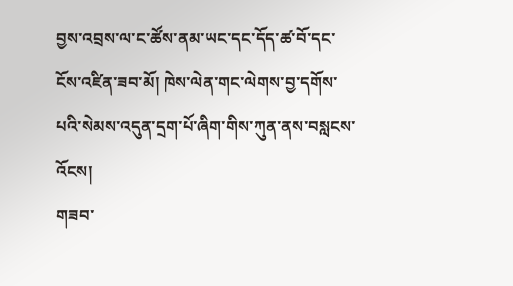བྱས་འབྲས་ལ་ང་ཚོས་ནམ་ཡང་དང་དོད་ཚ་བོ་དང་ངོས་འཛིན་ཟབ་མོ། ཁེས་ལེན་གང་ལེགས་བྱ་དགོས་པའི་སེམས་འདུན་དྲག་པོ་ཞིག་གིས་ཀུན་ནས་བསླངས་འོངས།
གཟབ་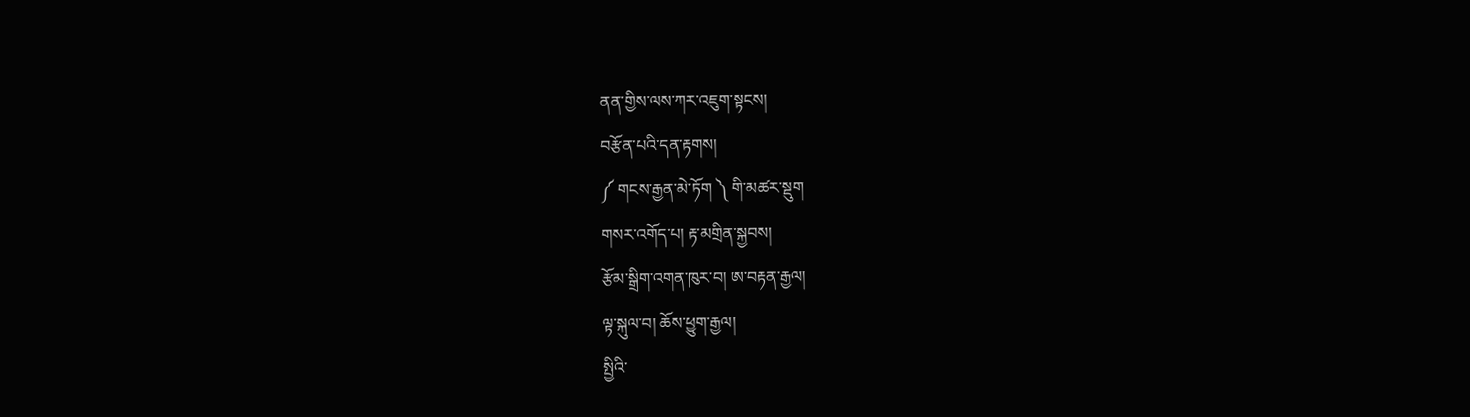ནན་གྱིས་ལས་ཀར་འཇུག་སྟངས།
བརྩོན་པའི་དན་རྟགས།
༼ གངས་རྒྱན་མེ་ཏོག ༽ གི་མཚར་སྡུག
གསར་འགོད་པ། རྟ་མགྲིན་སྐྱབས།
རྩོམ་སྒྲིག་འགན་ཁུར་བ། ཨ་བརྟན་རྒྱལ།
ལྟ་སྐུལ་བ། ཆོས་ཕྱུག་རྒྱལ།
སྤྱིའི་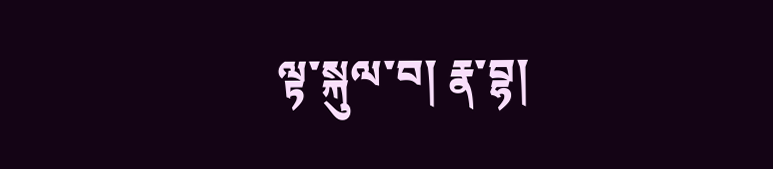ལྟ་སྐུལ་བ། རྣ་བྷ།